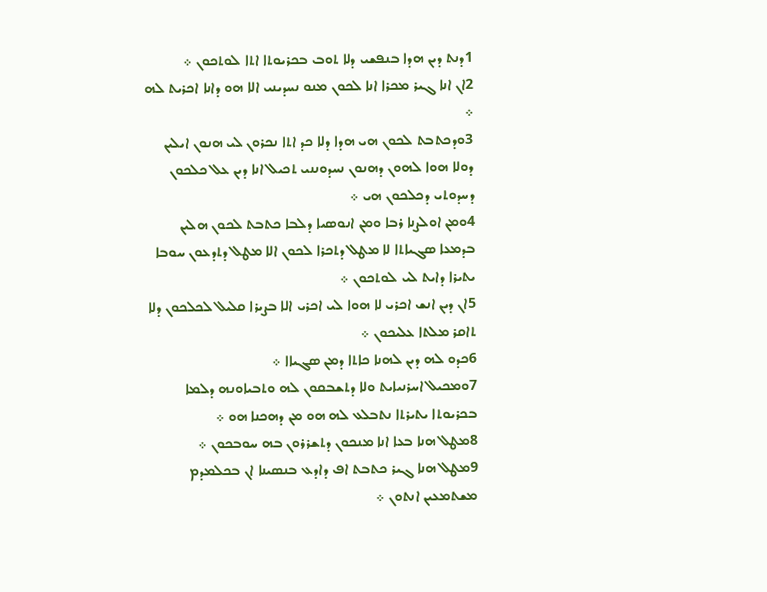1ܕܢܬ ܕܝܢ ܗܕܐ ܒܢܦܫܝ ܕܠܐ ܬܘܒ ܒܟܪܝܘܬܐ ܐܬܐ ܠܘܬܟܘܢ ܀
2ܐܢ ܐܢܐ ܓܝܪ ܡܟܪܐ ܐܢܐ ܠܟܘܢ ܡܢܘ ܢܚܕܝܢܝ ܐܠܐ ܗܘ ܕܐܢܐ ܐܟܪܝܬ ܠܗ ܀
3ܘܕܟܬܒܬ ܠܟܘܢ ܗܝ ܗܕܐ ܕܠܐ ܟܕ ܐܬܐ ܢܟܪܘܢ ܠܝ ܗܢܘܢ ܐܝܠܝܢ ܕܘܠܐ ܗܘܐ ܠܗܘܢ ܕܗܢܘܢ ܢܚܕܘܢܢܝ ܬܟܝܠ ܐܢܐ ܕܝܢ ܥܠ ܟܠܟܘܢ ܕܚܕܘܬܝ ܕܟܠܟܘܢ ܗܝ ܀
4ܘܡܢ ܐܘܠܨܢܐ ܪܒܐ ܘܡܢ ܐܢܘܤܝܐ ܕܠܒܐ ܟܬܒܬ ܠܟܘܢ ܗܠܝܢ ܒܕܡܥܐ ܤܓܝܐܬܐ ܠܐ ܡܛܠ ܕܬܟܪܐ ܠܟܘܢ ܐܠܐ ܡܛܠ ܕܬܕܥܘܢ ܚܘܒܐ ܝܬܝܪܐ ܕܐܝܬ ܠܝ ܠܘܬܟܘܢ ܀
5ܐܢ ܕܝܢ ܐܢܫ ܐܟܪܝ ܠܐ ܗܘܐ ܠܝ ܐܟܪܝ ܐܠܐ ܒܨܝܪܐ ܩܠܝܠ ܠܟܠܟܘܢ ܕܠܐ ܬܐܩܪ ܡܠܬܐ ܥܠܝܟܘܢ ܀
6ܟܕܘ ܠܗ ܕܝܢ ܠܗܢܐ ܟܐܬܐ ܕܡܢ ܤܓܝܐܐ ܀
7ܘܡܟܝܠ ܐܚܪܢܝܐܝܬ ܘܠܐ ܕܬܫܒܩܘܢ ܠܗ ܘܬܒܝܐܘܢܗ ܕܠܡܐ ܒܟܪܝܘܬܐ ܝܬܝܪܬܐ ܢܬܒܠܥ ܠܗ ܗܘ ܡܢ ܕܗܟܢܐ ܗܘ ܀
8ܡܛܠ ܗܢܐ ܒܥܐ ܐܢܐ ܡܢܟܘܢ ܕܬܫܪܪܘܢ ܒܗ ܚܘܒܟܘܢ ܀
9ܡܛܠ ܗܢܐ ܓܝܪ ܟܬܒܬ ܐܦ ܕܐܕܥ ܒܢܤܝܢܐ ܐܢ ܒܟܠܡܕܡ ܡܫܬܡܥܝܢ ܐܢܬܘܢ ܀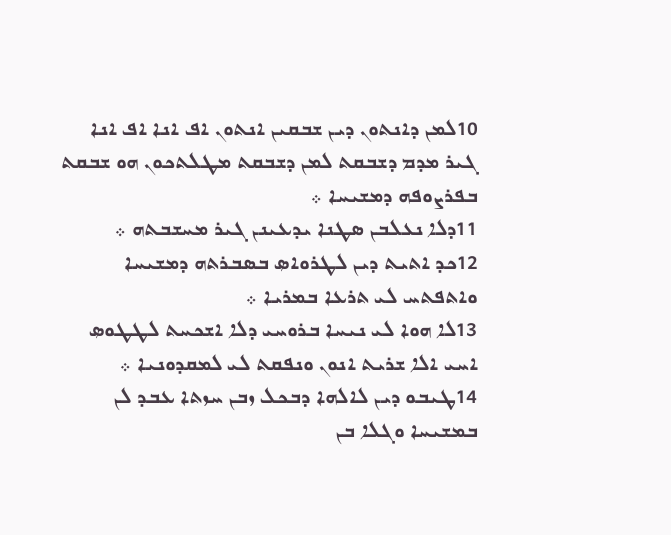10ܠܡܢ ܕܐܢܬܘܢ ܕܝܢ ܫܒܩܝܢ ܐܢܬܘܢ ܐܦ ܐܢܐ ܐܦ ܐܢܐ ܓܝܪ ܡܕܡ ܕܫܒܩܬ ܠܡܢ ܕܫܒܩܬ ܡܛܠܬܟܘܢ ܗܘ ܫܒܩܬ ܒܦܪܨܘܦܗ ܕܡܫܝܚܐ ܀
11ܕܠܐ ܢܥܠܒܢ ܤܛܢܐ ܝܕܥܝܢܢ ܓܝܪ ܡܚܫܒܬܗ ܀
12ܟܕ ܐܬܝܬ ܕܝܢ ܠܛܪܘܐܤ ܒܤܒܪܬܗ ܕܡܫܝܚܐ ܘܐܬܦܬܚ ܠܝ ܬܪܥܐ ܒܡܪܝܐ ܀
13ܠܐ ܗܘܐ ܠܝ ܢܝܚܐ ܒܪܘܚܝ ܕܠܐ ܐܫܟܚܬ ܠܛܛܘܤ ܐܚܝ ܐܠܐ ܫܪܝܬ ܐܢܘܢ ܘܢܦܩܬ ܠܝ ܠܡܩܕܘܢܝܐ ܀
14ܛܝܒܘ ܕܝܢ ܠܐܠܗܐ ܕܒܟܠ ܙܒܢ ܚܙܬܐ ܥܒܕ ܠܢ ܒܡܫܝܚܐ ܘܓܠܐ ܒܢ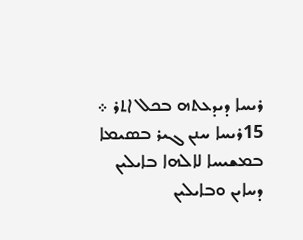ܪܝܚܐ ܕܝܕܥܬܗ ܒܟܠ ܐܬܪ ܀
15ܪܝܚܐ ܚܢܢ ܓܝܪ ܒܤܝܡܐ ܒܡܫܝܚܐ ܠܐܠܗܐ ܒܐܝܠܝܢ ܕܚܐܝܢ ܘܒܐܝܠܝܢ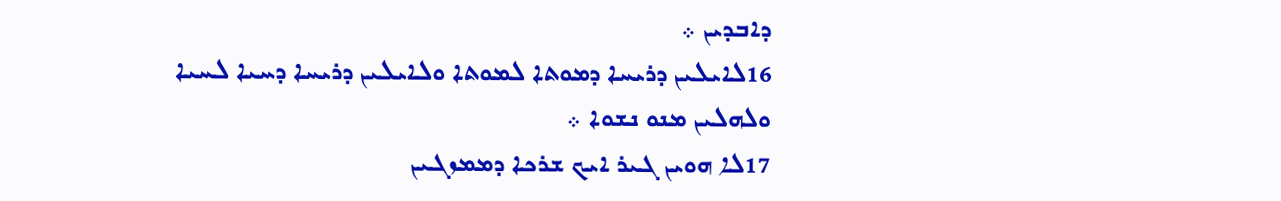ܕܐܒܕܝܢ ܀
16ܠܐܝܠܝܢ ܕܪܝܚܐ ܕܡܘܬܐ ܠܡܘܬܐ ܘܠܐܝܠܝܢ ܕܪܝܚܐ ܕܚܝܐ ܠܚܝܐ ܘܠܗܠܝܢ ܡܢܘ ܢܫܘܐ ܀
17ܠܐ ܗܘܝܢ ܓܝܪ ܐܝܟ ܫܪܟܐ ܕܡܡܙܓܝܢ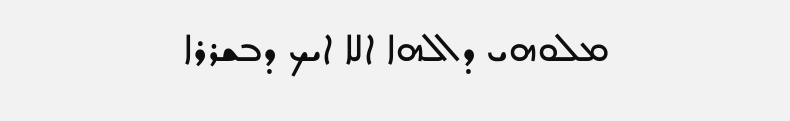ܡܠܘܗܝ ܕܐܠܗܐ ܐܠܐ ܐܝܟ ܕܒܫܪܪܐ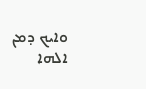ܘܐܝܟ ܕܡܢ ܐܠܗܐ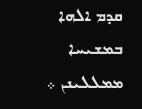ܩܕܡ ܐܠܗܐ ܒܡܫܝܚܐ ܡܡܠܠܝܢܢ ܀